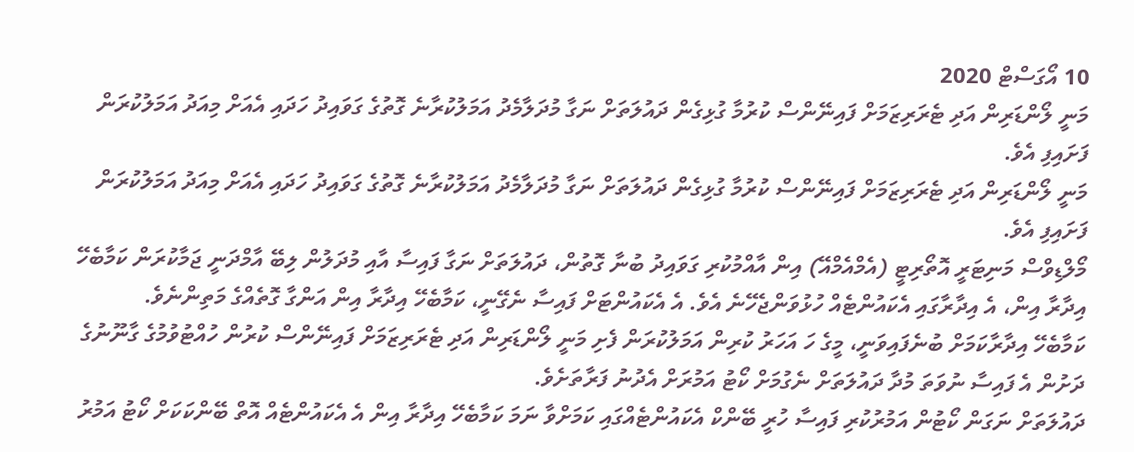10 އޯގަސްޓް 2020
މަނީ ލޯންޑަރިން އަދި ޓެރަރިޒަމަށް ފައިނޭންސް ކުރުމާ ގުޅިގެން ދައުލަތަށް ނަގާ މުދަލާމެދު އަމަލުކުރާނެ ގޮތުގެ ގަވައިދު ހަދައި އެއަށް މިއަދު އަމަލުކުރަން ފަށައިފި އެވެ.
މަނީ ލޯންޑަރިން އަދި ޓެރަރިޒަމަށް ފައިނޭންސް ކުރުމާ ގުޅިގެން ދައުލަތަށް ނަގާ މުދަލާމެދު އަމަލުކުރާނެ ގޮތުގެ ގަވައިދު ހަދައި އެއަށް މިއަދު އަމަލުކުރަން ފަށައިފި އެވެ.
މޯލްޑިވްސް މަނިޓަރީ އޮތޯރިޓީ (އެމްއެމްއޭ) އިން އާއްމުކުރި ގަވައިދު ބުނާ ގޮތުން، ދައުލަތަށް ނަގާ ފައިސާ އާއި މުދަލުން ލިބޭ އާމްދަނީ ޖަމާކުރަން ކަމާބެހޭ އިދާރާ އިން، އެ އިދާރާގައި އެކައުންޓެއް ހުޅުވަންޖެހޭނެ އެވެ. އެ އެކައުންޓަށް ފައިސާ ނެގޭނީ، ކަމާބެހޭ އިދާރާ އިން އަންގާ ގޮތެއްގެ މަތިންނެވެ.
ކަމާބެހޭ އިދާރާކަމަށް ބުނެފައިވަނީ، މީގެ ހަ އަހަރު ކުރިން އަމަލުކުރަން ފެށި މަނީ ލޯންޑަރިން އަދި ޓެރަރިޒަމަށް ފައިނޭންސް ކުރުން ހުއްޓުވުމުގެ ގާނޫނުގެ ދަށުން އެ ފައިސާ ނުވަތަ މުދާ ދައުލަތަށް ނެގުމަށް ކޯޓު އަމުރަށް އެދުނު ފަރާތަށެވެ.
ދައުލަތަށް ނަގަން ކޯޓުން އަމުރުކުރި ފައިސާ ހުރީ ބޭންކް އެކައުންޓެއްގައި ކަމަށްވާ ނަމަ ކަމާބެހޭ އިދާރާ އިން އެ އެކައުންޓެއް އޮތް ބޭންކަކަށް ކޯޓު އަމުރު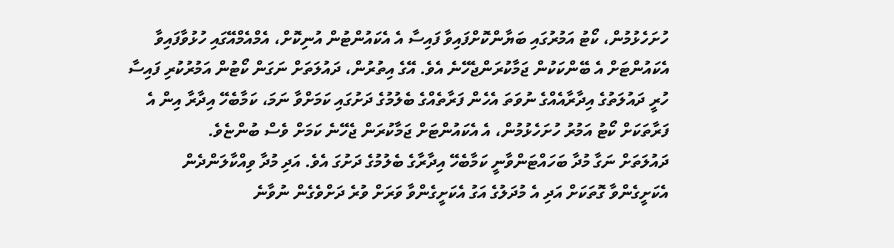ހުށަހެޅުމުން، ކޯޓު އަމުރުގައި ބަޔާންކޮށްފައިވާ ފައިސާ އެ އެކައުންޓުން އުނިކޮށް، އެމްއެމްއޭގައި ހުޅުވާފައިވާ އެކައުންޓަށް އެ ބޭންކަކުން ޖަމާކުރަންޖެހޭނެ އެވެ. އޭގެ އިތުރުން، ދައުލަތަށް ނަގަން ކޯޓުން އަމުރުކުރި ފައިސާ ހުރީ ދައުލަތުގެ އިދާރާއެއްގެ ނުވަތަ އެހެން ފަރާތެއްގެ ބެލުމުގެ ދަށުގައި ކަމަށްވާ ނަމަ، ކަމާބެހޭ އިދާރާ އިން އެ ފަރާތަކަށް ކޯޓު އަމުރު ހުށަހެޅުމުން، އެ އެކައުންޓަށް ޖަމާކުރަން ޖެހޭނެ ކަމަށް ވެސް ބުންޏެވެ.
ދައުލަތަށް ނަގާ މުދާ ބަހައްޓަންވާނީ ކަމާބެހޭ އިދާރާގެ ބެލުމުގެ ދަށުގަ އެވެ. އަދި މުދާ ވިއްކާލަންދެން އެކަށީގެންވާ ގޮތަކަށް އަދި އެ މުދަލުގެ އަގު އެކަށީގެންވާ ވަރަށް ވުރެ ދަށްވެގެން ނުވާނެ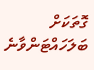ގޮތަކަށް ބަލަހައްޓަންވާނެ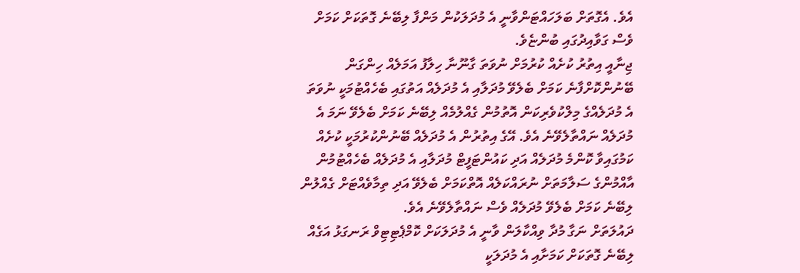އެވެ. އެގޮތަށް ބަލަހައްޓަންވާނީ އެ މުދަލަކުން މަންފާ ލިބޭނެ ގޮތަކަށް ކަމަށް ވެސް ގަވާއިދުގައި ބުންޏެވެ.
ޖިނާއީ އިތުރު ކުށެއް ކުރުމަށް ނުވަތަ ގާނޫނާ ހިލާފު އަމަލެއް ހިންގަން ބޭނުންކޮށްފާނެ ކަމަށް ބެލެވޭ މުދަލާއި އެ މުދަލެއް އަތުގައި ބެހެއްޓުމަކީ ނުވަތަ އެ މުދަލެއްގެ މިލްކުވެރިކަން އޮތުމުން ގެއްލުމެއް ލިބޭނެ ކަމަށް ބެލެވޭ ނަމަ އެ މުދަލެއް ނައްތާލެވޭނެ އެވެ. އޭގެ އިތުރުން އެ މުދަލެއް ބޭނުންކުރުމަކީ ކުށެއް ކަމުގައިވާ ކޮންމެ މުދަލެއް އަދި ކައުންޓަފީޓް މުދަލާއި އެ މުދަލެއް ބެހެއްޓުމުން އާއްމުންގެ ސަލާމަތަށް ނުރައްކަލެއް އޮތްކަމަށް ބެލެވޭ އަދި ތިމާވެއްޓަށް ގެއްލުން ލިބޭނެ ކަމަށް ބެލެވޭ މުދަލެއް ވެސް ނައްތާލެވޭނެ އެވެ.
ދައުލަތަށް ނަގާ މުދާ ވިއްކާލަން ވާނީ އެ މުދަލަކަށް ކޮމްޕެޓިޓިވް ރަނގަޅު އަގެއް ލިބޭނެ ގޮތަކަށް ކަމަށާއި އެ މުދަލަކީ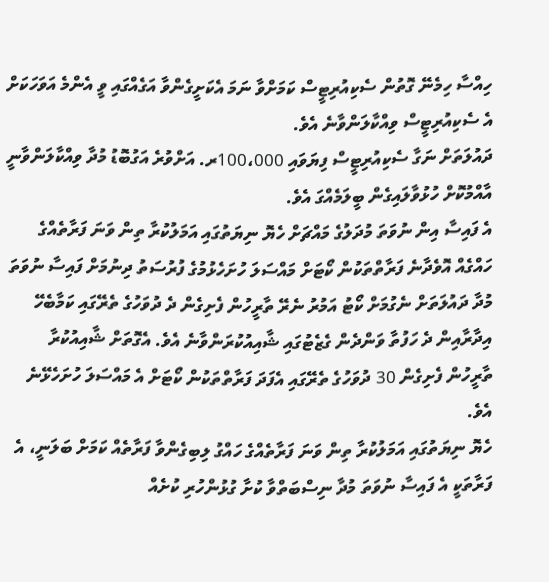ހިއްސާ ހިމެނޭ ގޮތުން ސެކިއުރިޓީސް ކަމަށްވާ ނަމަ އެކަށީގެންވާ އަގެއްގައި ވީ އެންމެ އަވަހަކަށް އެ ސެކިއުރިޓީސް ވިއްކާލަންވާނެ އެވެ.
ދައުލަތަށް ނަގާ ސެކިއުރިޓީސް ފިޔަވައި 100،000ރ. އަށްވުރެ އަގުބޮޑު މުދާ ވިއްކާލަންވާނީ އާއްމުކޮށް ހުޅުވާލައިގެން ބީލަމެއްގަ އެވެ.
އެ ފައިސާ އިން ނުވަތަ މުދަލުގެ މައްޗަށް ހެޔޮ ނިޔަތުގައި އަމަލުކުރާ ތިން ވަނަ ފަރާތެއްގެ ހައްގެއް އޮވެދާނެ ފަރާތްތަކުން ކޯޓަށް މައްސަލަ ހުށަހެޅުމުގެ ފުރުސަތު ދިނުމަށް ފައިސާ ނުވަތަ މުދާ ދައުލަތަށް ނެގުމަށް ކޯޓު އަމުރު ނެރޭ ތާރީހުން ފެށިގެން ދެ ދުވަހުގެ ތެރޭގައި ކަމާބެހޭ އިދާރާއިން ދެ ހަފުތާ ވަންދެން ގެޒެޓުގައި ޝާއިއުކުރަންވާނެ އެވެ. އެގޮތަށް ޝާއިއުކުރާ ތާރީހުން ފެށިގެން 30 ދުވަހުގެ ތެރޭގައި އެފަދަ ފަރާތްތަކުން ކޯޓަށް އެ މައްސަލަ ހުށަހެޅޭނެ އެވެ.
ހެޔޮ ނިޔަތުގައި އަމަލުކުރާ ތިން ވަނަ ފަރާތެއްގެ ހައްގު ލިބިގެންވާ ފަރާތެއް ކަމަށް ބަލަނީ، އެ ފަރާތަކީ އެ ފައިސާ ނުވަތަ މުދާ ނިސްބަތްވާ ކުށާ ގުޅުންހުރި ކުށެއް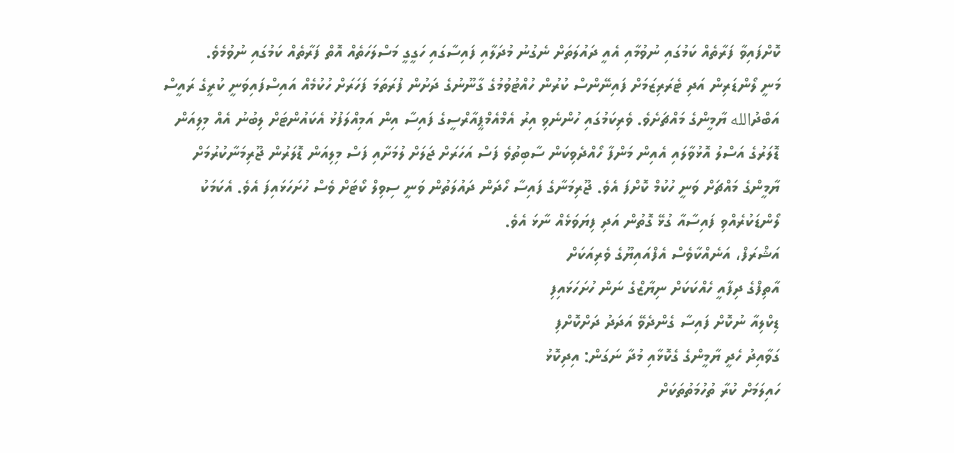ކޮށްފައިވާ ފަރާތެއް ކަމުގައި ނުވުމާއި އެއީ ދައުލަތަށް ނެގުނު މުދަލާއި ފައިސާގައި ހަގީގީ މަސްލަހަތެއް އޮތް ފަރާތެއް ކަމުގައި ނުވުމެވެ.
މަނީ ލޯންޑަރިން އަދި ޓެރަރިޒަމަށް ފައިނޭންސް ކުރުން ހުއްޓުވުމުގެ ގާނޫނުގެ ދަށުން ފުރަތަމަ ފަހަރަށް ހުކުމެއް އައިސްފައިވަނީ ކުރީގެ ރައީސް އަބްދުالله ޔާމީންގެ މައްޗަށެވެ. ވެރިކަމުގައި ހުންނެވި އިރު އެމްއެމްޕީއާރްސީގެ ފައިސާ އިން އަމިއްލަފުޅު އެކައުންޓަށް ލިބުނު އެއް މިލިއަން ޑޮލަރުގެ އަސްލު އޮޅުވާލައި އެއިން މަންފާ ހޯއްދެވިކަން ސާބިތުވެ ފަސް އަހަރަށް ޖަލަށް ލުމަށާއި ފަސް މިލިއަން ޑޮލަރުން ޖޫރިމަނާކުރުމަށް ޔާމީންގެ މައްޗަށް ވަނީ ހުކުމް ކޮށްފަ އެވެ. ޖޫރިމަނާގެ ފައިސާ ހޯދަން ދައުލަތުން ވަނީ ސިވިލް ކޯޓަށް ވެސް ހުށަހަޅައިފަ އެވެ. އެކަމަކު ލޯންޑަކުރެއްވި ފައިސާއާ ގުޅޭ ގޮތުން އަދި ފިޔަވަޅެއް ނާޅަ އެވެ.
އަޝްރަފް، އަނެއްކާވެސް އެފްއައިޔޫގެ ވެރިއަކަށް
އާތިފްގެ ދިފާއީ ހެއްކަކަށް ނިޔާޒްގެ ނަން ހުށަހަޅައިފި
ޑިކްލިއާ ނުކޮށް ފައިސާ ގެންދެވޭ އަދަދު ދަށްކޮށްފި
ގަވާއިދު ހެދީ ޔާމީންގެ ގެކޮޅާއި މުދާ ނަގަން: އިދިކޮޅު
ހައިލަމަށް ކުރާ ތުހުމަތުތަކަށް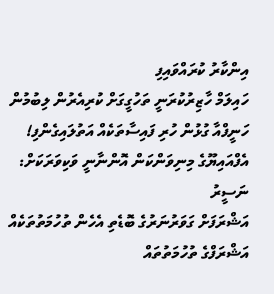އިންކާރު ކުރައްވައިފި
ހައިލަމް ހާޒިރުކުރަނީ ތަހުގީގަށް ކުރިއެރުން ލިބުމުން
ހަނީފްއާ ގުޅުން ހުރި ފައިސާތަކެއް އަތުލައިގެންފި!
އެފްއައިޔޫގެ މިނިވަންކަން އޮންނާނީ ވަކިވަރަކަށް: ނަސީރު
އަޝްރަފަށް ގަވަރުނަރުގެ ބޮޑެތި އެހެން ތުހުމަތުތަކެއް
އަޝްރަފްގެ ތުހުމަތުތައް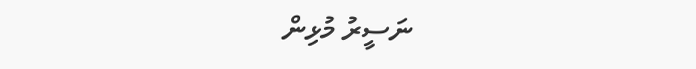ނަސީރު މުޅިން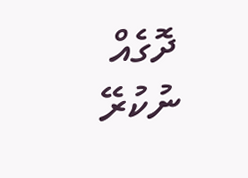ދޮގެއް ނުކުރޭ